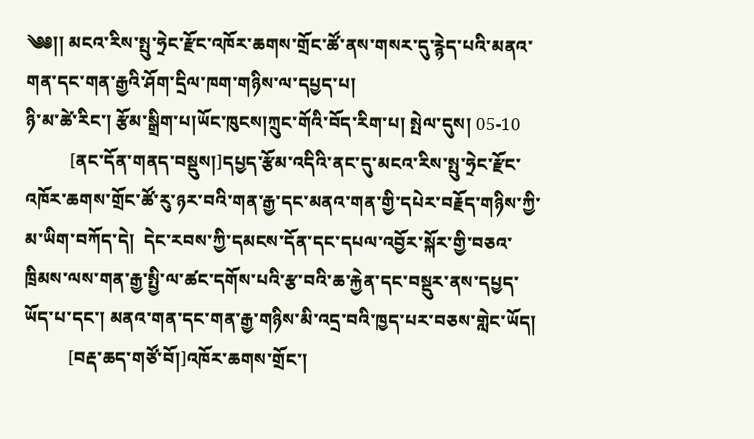༄༅།། མངའ་རིས་སྤུ་ཧྲེང་རྫོང་འཁོར་ཆགས་གྲོང་ཚོ་ནས་གསར་དུ་རྙེད་པའི་མནའ་གན་དང་གན་རྒྱའི་ཤོག་དྲིལ་ཁག་གཉིས་ལ་དཔྱད་པ།
ཉི་མ་ཚེ་རིང་། རྩོམ་སྒྲིག་པ།ཡོང་ཁུངས།ཀྲུང་གོའི་བོད་རིག་པ། སྤེལ་དུས། 05-10
          [ནང་དོན་གནད་བསྡུས།]དཔྱད་རྩོམ་འདིའི་ནང་དུ་མངའ་རིས་སྤུ་ཧྲེང་རྫོང་འཁོར་ཆགས་གྲོང་ཚོ་རུ་ཉར་བའི་གན་རྒྱ་དང་མནའ་གན་གྱི་དཔེར་བརྗོད་གཉིས་ཀྱི་མ་ཡིག་བཀོད་དེ།  དེང་རབས་ཀྱི་དམངས་དོན་དང་དཔལ་འབྱོར་སྐོར་གྱི་བཅའ་ཁྲིམས་ལས་གན་རྒྱ་སྤྱི་ལ་ཚང་དགོས་པའི་རྩ་བའི་ཆ་རྐྱེན་དང་བསྡུར་ནས་དཔྱད་ཡོད་པ་དང་། མནའ་གན་དང་གན་རྒྱ་གཉིས་མི་འདྲ་བའི་ཁྱད་པར་བཅས་གླེང་ཡོད།
          [བརྡ་ཆད་གཙོ་བོ།]འཁོར་ཆགས་གྲོང་།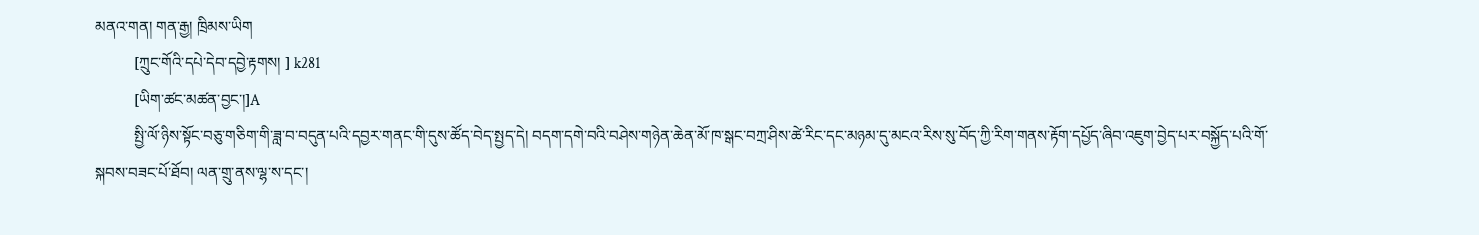མནའ་གན། གན་རྒྱ། ཁྲིམས་ཡིག
          [ཀྲུང་གོའི་དཔེ་དེབ་དབྱེ་རྟགས། ] k281
          [ཡིག་ཚང་མཚན་བྱང་།]A
          སྤྱི་ལོ་ཉིས་སྟོང་བཅུ་གཅིག་གི་ཟླ་བ་བདུན་པའི་དབྱར་གནང་གི་དུས་ཚོད་བེད་སྤྱད་དེ། བདག་དགེ་བའི་བཤེས་གཉེན་ཆེན་མོ་ཁ་སྒང་བཀྲ་ཤིས་ཚེ་རིང་དང་མཉམ་དུ་མངའ་རིས་སུ་བོད་ཀྱི་རིག་གནས་རྟོག་དཔྱོད་ཞིབ་འཇུག་བྱེད་པར་བསྐྱོད་པའི་གོ་སྐབས་བཟང་པོ་ཐོབ། ལན་གྲུ་ནས་ལྷ་ས་དང་།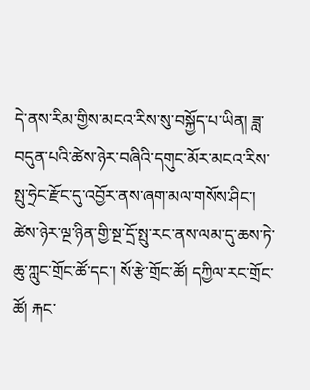དེ་ནས་རིམ་གྱིས་མངའ་རིས་སུ་བསྐྱོད་པ་ཡིན། ཟླ་བདུན་པའི་ཚེས་ཉེར་བཞིའི་དགུང་མོར་མངའ་རིས་སྤུ་ཧྲེང་རྫོང་དུ་འབྱོར་ནས་ཞག་མལ་གསོས་ཤིང་། ཚེས་ཉེར་ལྔ་ཉིན་གྱི་སྔ་དྲོ་སྤུ་རང་ནས་ལམ་དུ་ཆས་ཏེ་ཆུ་ཀླུང་གྲོང་ཚོ་དང་། སོ་རྩེ་གྲོང་ཚོ། དཀྱིལ་རང་གྲོང་ཚོ། རྐང་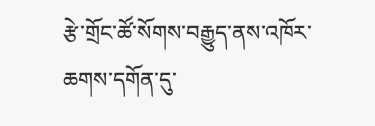རྩེ་གྲོང་ཚོ་སོགས་བརྒྱུད་ནས་འཁོར་ཆགས་དགོན་དུ་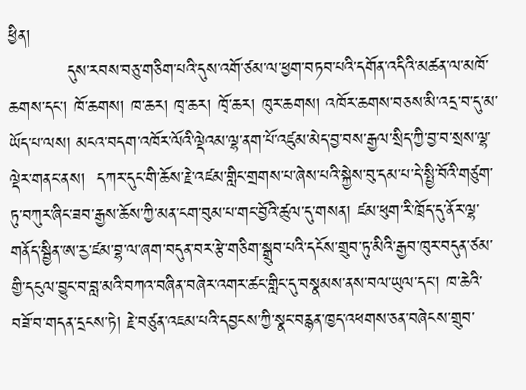ཕྱིན།
          དུས་རབས་བཅུ་གཅིག་པའི་དུས་འགོ་ཙམ་ལ་ཕྱག་བཏབ་པའི་དགོན་འདིའི་མཚན་ལ་མཁོ་ཆགས་དང་། ཁོ་ཆགས། ཁ་ཆར། ཁྭ་ཆར། ཁྭོ་ཆར། ཁུར་ཆགས། འཁོར་ཆགས་བཅས་མི་འདྲ་བ་དུ་མ་ཡོད་པ་ལས། མངའ་བདག་འཁོར་ལོའི་ལྡེའམ་ལྷ་ནག་པོ་འཛུམ་མེད་བྱ་བས་རྒྱལ་སྲིད་ཀྱི་བྱ་བ་སྲས་ལྷ་ལྡེར་གནང་ནས།  དཀར་དུང་གི་ཆོས་རྗེ་འཛམ་གླིང་གྲགས་པ་ཞེས་པའི་སྐྱེས་བུ་དམ་པ་དེ་སྤྱི་བོའི་གཙུག་ཏུ་བཀུར་ཞིང་ཟབ་རྒྱས་ཆོས་ཀྱི་མན་ངག་བུམ་པ་གང་བྱོའི་ཚུལ་དུ་གསན། ཛམ་ཕུག་རི་ཁྲོད་དུ་ནོར་ལྷ་གནོད་སྦྱིན་ཨ་རྱ་ཛམ་བྷ་ལ་ཞག་བདུན་བར་རྩེ་གཅིག་སྒྲུབ་པའི་དངོས་གྲུབ་ཏུ་མིའི་རྒྱབ་ཁུར་བདུན་ཙམ་གྱི་དངུལ་བྱུང་བ་བླ་མའི་བཀའ་བཞིན་བཞེར་འགར་ཚང་གླིང་དུ་བསྣམས་ནས་བལ་ཡུལ་དང་། ཁ་ཆེའི་བཟོ་བ་གདན་དྲངས་ཏེ། རྗེ་བཙུན་འཇམ་པའི་དབྱངས་ཀྱི་སྣང་བརྙན་ཁྱད་འཕགས་ཅན་བཞེངས་གྲུབ་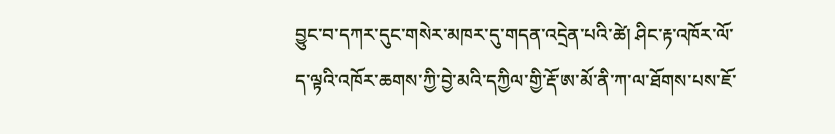བྱུང་བ་དཀར་དུང་གསེར་མཁར་དུ་གདན་འདྲེན་པའི་ཚེ། ཤིང་རྟ་འཁོར་ལོ་ད་ལྟའི་འཁོར་ཆགས་ཀྱི་བྱེ་མའི་དཀྱིལ་གྱི་རྡོ་ཨ་མོ་ནི་ཀ་ལ་ཐོགས་པས་ཇོ་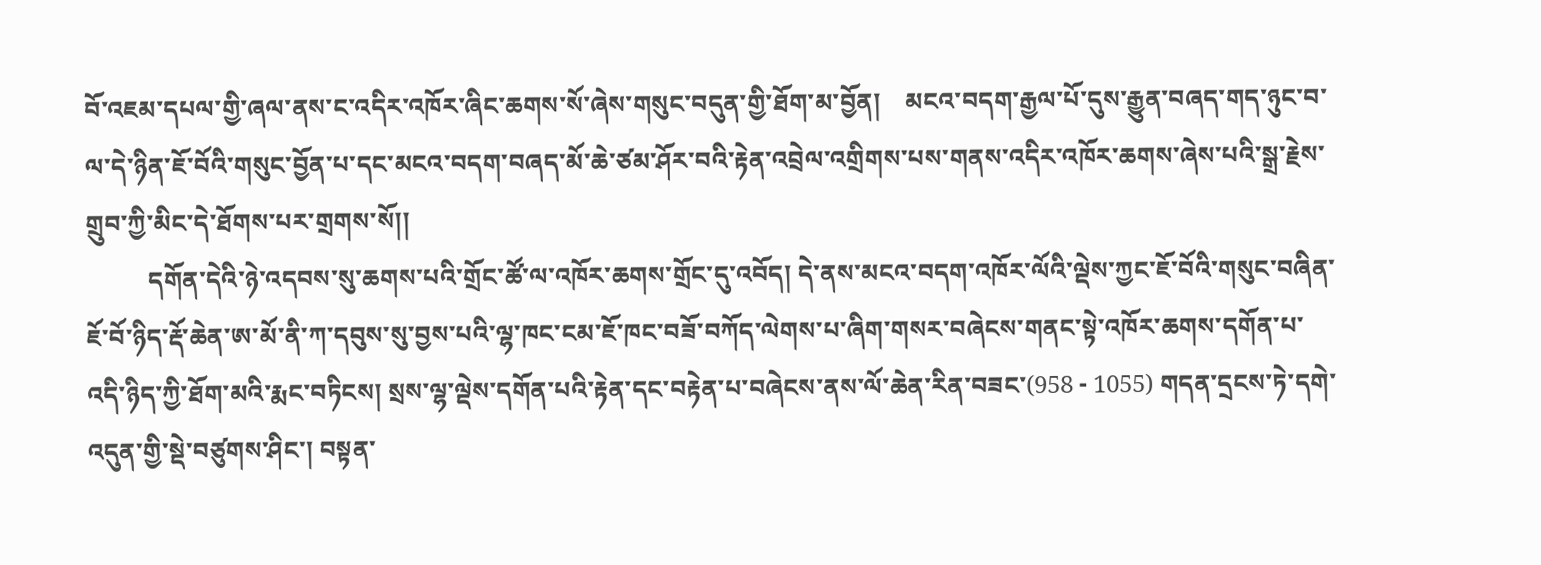བོ་འཇམ་དཔལ་གྱི་ཞལ་ནས་ང་འདིར་འཁོར་ཞིང་ཆགས་སོ་ཞེས་གསུང་བདུན་གྱི་ཐོག་མ་བྱོན།    མངའ་བདག་རྒྱལ་པོ་དུས་རྒྱུན་བཞད་གད་ཉུང་བ་ལ་དེ་ཉིན་ཇོ་བོའི་གསུང་བྱོན་པ་དང་མངའ་བདག་བཞད་མོ་ཆེ་ཙམ་ཤོར་བའི་རྟེན་འབྲེལ་འགྲིགས་པས་གནས་འདིར་འཁོར་ཆགས་ཞེས་པའི་སྒྲ་རྗེས་གྲུབ་ཀྱི་མིང་དེ་ཐོགས་པར་གྲགས་སོ།།
          དགོན་དེའི་ཉེ་འདབས་སུ་ཆགས་པའི་གྲོང་ཚོ་ལ་འཁོར་ཆགས་གྲོང་དུ་འབོད། དེ་ནས་མངའ་བདག་འཁོར་ལོའི་ལྡེས་ཀྱང་ཇོ་བོའི་གསུང་བཞིན་ཇོ་བོ་ཉིད་རྡོ་ཆེན་ཨ་མོ་ནི་ཀ་དབུས་སུ་བྱས་པའི་ལྷ་ཁང་ངམ་ཇོ་ཁང་བཟོ་བཀོད་ལེགས་པ་ཞིག་གསར་བཞེངས་གནང་སྟེ་འཁོར་ཆགས་དགོན་པ་འདི་ཉིད་ཀྱི་ཐོག་མའི་རྨང་བཏིངས། སྲས་ལྷ་ལྡེས་དགོན་པའི་རྟེན་དང་བརྟེན་པ་བཞེངས་ནས་ལོ་ཆེན་རིན་བཟང་(958 - 1055) གདན་དྲངས་ཏེ་དགེ་འདུན་གྱི་སྡེ་བཙུགས་ཤིང་། བསྟན་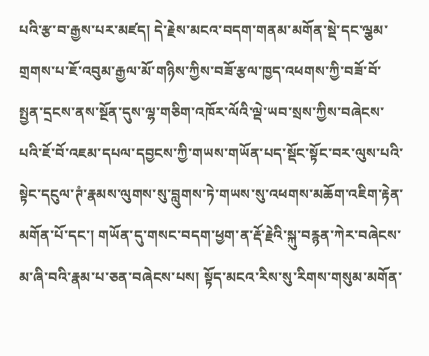པའི་རྩ་བ་རྒྱས་པར་མཛད། དེ་རྗེས་མངའ་བདག་གནམ་མགོན་སྡེ་དང་ལྕམ་གྲགས་པ་ཇོ་འབུམ་རྒྱལ་མོ་གཉིས་ཀྱིས་བཟོ་རྩལ་ཁྱད་འཕགས་ཀྱི་བཟོ་བོ་སྤྱན་དྲངས་ནས་སྔོན་དུས་ལྷ་གཅིག་འཁོར་ལོའི་ལྡེ་ཡབ་སྲས་ཀྱིས་བཞེངས་པའི་ཇོ་བོ་འཇམ་དཔལ་དབྱངས་ཀྱི་གཡས་གཡོན་པད་སྡོང་སྟོང་བར་ལུས་པའི་སྟེང་དངུལ་ཊཾ་རྣམས་ལུགས་སུ་བླུགས་ཏེ་གཡས་སུ་འཕགས་མཆོག་འཇིག་རྟེན་མགོན་པོ་དང་། གཡོན་དུ་གསང་བདག་ཕྱག་ན་རྡོ་རྗེའི་སྐུ་བརྙན་ཀེར་བཞེངས་མ་ཞི་བའི་རྣམ་པ་ཅན་བཞེངས་པས། སྟོད་མངའ་རིས་སུ་རིགས་གསུམ་མགོན་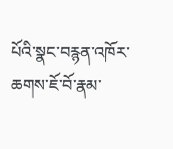པོའི་སྣང་བརྙན་འཁོར་ཆགས་ཇོ་བོ་རྣམ་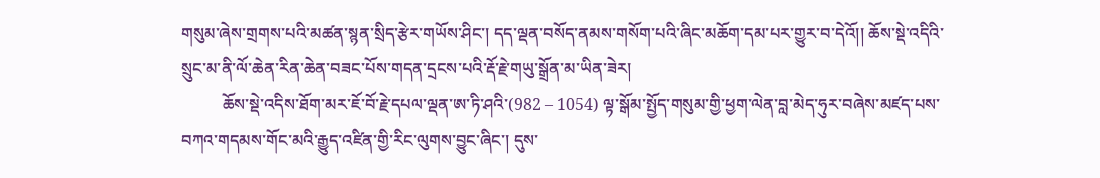གསུམ་ཞེས་གྲགས་པའི་མཚན་སྙན་སྲིད་རྩེར་གཡོས་ཤིང་། དད་ལྡན་བསོད་ནམས་གསོག་པའི་ཞིང་མཆོག་དམ་པར་གྱུར་བ་དེའོ།། ཆོས་སྡེ་འདིའི་སྲུང་མ་ནི་ལོ་ཆེན་རིན་ཆེན་བཟང་པོས་གདན་དྲངས་པའི་རྡོ་རྗེ་གཡུ་སྒྲོན་མ་ཡིན་ཟེར།
          ཆོས་སྡེ་འདིས་ཐོག་མར་ཇོ་བོ་རྗེ་དཔལ་ལྡན་ཨ་ཏི་ཤའི་(982 – 1054) ལྟ་སྒོམ་སྤྱོད་གསུམ་གྱི་ཕྱག་ལེན་བླ་མེད་ཧུར་བཞེས་མཛད་པས་བཀའ་གདམས་གོང་མའི་རྒྱུད་འཛིན་གྱི་རིང་ལུགས་བྱུང་ཞིང་། དུས་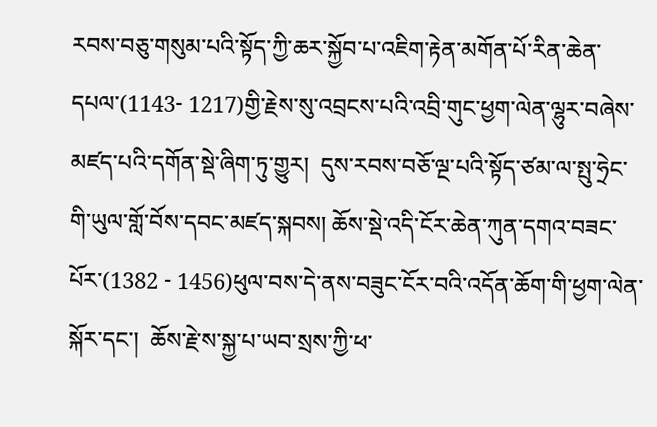རབས་བཅུ་གསུམ་པའི་སྟོད་ཀྱི་ཆར་སྐྱོབ་པ་འཇིག་རྟེན་མགོན་པོ་རིན་ཆེན་དཔལ་(1143- 1217)གྱི་རྗེས་སུ་འབྲངས་པའི་འབྲི་གུང་ཕྱག་ལེན་ལྷུར་བཞེས་མཛད་པའི་དགོན་སྡེ་ཞིག་ཏུ་གྱུར།  དུས་རབས་བཅོ་ལྔ་པའི་སྟོད་ཙམ་ལ་སྤུ་ཧྲེང་གི་ཡུལ་གློ་བོས་དབང་མཛད་སྐབས། ཆོས་སྡེ་འདི་ངོར་ཆེན་ཀུན་དགའ་བཟང་པོར་(1382 - 1456)ཕུལ་བས་དེ་ནས་བཟུང་ངོར་བའི་འདོན་ཆོག་གི་ཕྱག་ལེན་སྐོར་དང་།  ཆོས་རྗེ་ས་སྐྱ་པ་ཡབ་སྲས་ཀྱི་ཕ་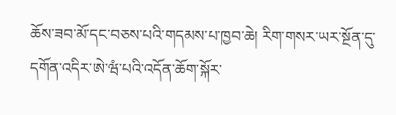ཆོས་ཟབ་མོ་དང་བཅས་པའི་གདམས་པ་ཁྱབ་ཆེ། རིག་གསར་ཡར་སྔོན་དུ་དགོན་འདིར་ཨེ་ཝཾ་པའི་འདོན་ཆོག་སྐོར་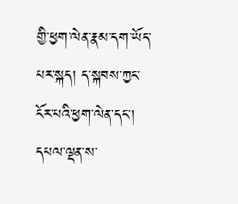གྱི་ཕྱག་ལེན་རྣམ་དག་ཡོད་པར་སྐད། ད་སྐབས་ཀྱང་ངོར་པའི་ཕྱག་ལེན་དང་། དཔལ་ལྡན་ས་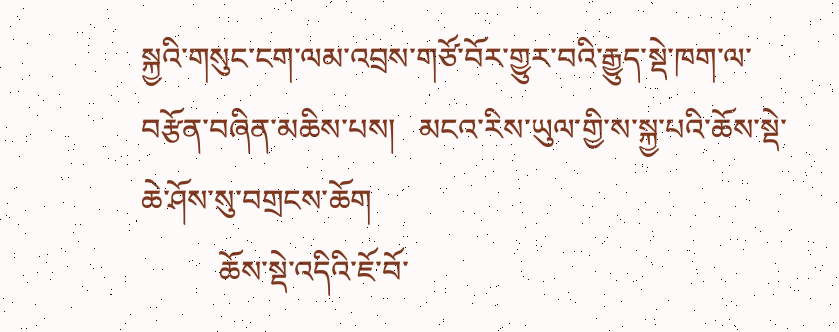སྐྱའི་གསུང་ངག་ལམ་འབྲས་གཙོ་བོར་གྱུར་བའི་རྒྱུད་སྡེ་ཁག་ལ་བརྩོན་བཞིན་མཆིས་པས།   མངའ་རིས་ཡུལ་གྱི་ས་སྐྱ་པའི་ཆོས་སྡེ་ཆེ་ཤོས་སུ་བགྲངས་ཆོག
          ཆོས་སྡེ་འདིའི་ཇོ་བོ་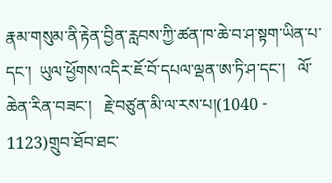རྣམ་གསུམ་ནི་རྟེན་བྱིན་རླབས་ཀྱི་ཚན་ཁ་ཆེ་བ་ཤ་སྟག་ཡིན་པ་དང་།  ཡུལ་ཕྱོགས་འདིར་ཇོ་བོ་དཔལ་ལྡན་ཨ་ཏི་ཤ་དང་།   ལོ་ཆེན་རིན་བཟང་།   རྗེ་བཙུན་མི་ལ་རས་པ།(1040 - 1123)གྲུབ་ཐོབ་ཐང་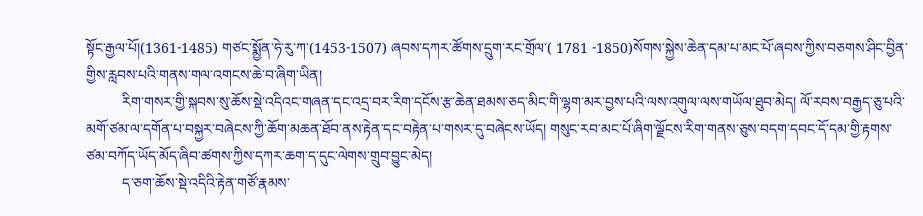སྟོང་རྒྱལ་པོ།(1361-1485) གཙང་སྨྱོན་ཧེ་རུ་ཀ་(1453-1507) ཞབས་དཀར་ཚོགས་དྲུག་རང་གྲོལ་( 1781 -1850)སོགས་སྐྱེས་ཆེན་དམ་པ་མང་པོ་ཞབས་ཀྱིས་བཅགས་ཤིང་བྱིན་གྱིས་རླབས་པའི་གནས་གལ་འགངས་ཆེ་བ་ཞིག་ཡིན།
          རིག་གསར་གྱི་སྐབས་སུ་ཆོས་སྡེ་འདིའང་གཞན་དང་འདྲ་བར་རིག་དངོས་རྩ་ཆེན་ཐམས་ཅད་མིང་གི་ལྷག་མར་བྱས་པའི་ལས་འགུལ་ལས་གཡོལ་ཐུབ་མེད། ལོ་རབས་བརྒྱད་ཅུ་པའི་མགོ་ཙམ་ལ་དགོན་པ་བསྐྱར་བཞེངས་ཀྱི་ཆོག་མཆན་ཐོབ་ནས་རྟེན་དང་བརྟེན་པ་གསར་དུ་བཞེངས་ཡོད། གསུང་རབ་མང་པོ་ཞིག་ལྗོངས་རིག་གནས་ཅུས་བདག་དབང་དོ་དམ་གྱི་རྟགས་ཙམ་བཀོད་ཡོད་མོད་ཞིབ་ཚགས་ཀྱིས་དཀར་ཆག་ད་དུང་ལེགས་གྲུབ་བྱུང་མེད།
          ད་ཅག་ཆོས་སྡེ་འདིའི་རྟེན་གཙོ་རྣམས་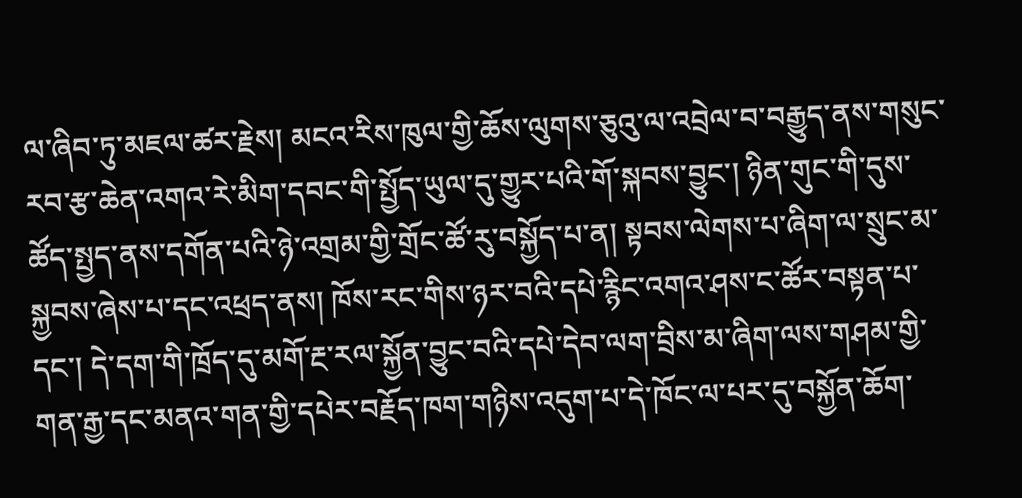ལ་ཞིབ་ཏུ་མཇལ་ཚར་རྗེས། མངའ་རིས་ཁུལ་གྱི་ཆོས་ལུགས་ཅུའུ་ལ་འབྲེལ་བ་བརྒྱུད་ནས་གསུང་རབ་རྩ་ཆེན་འགའ་རེ་མིག་དབང་གི་སྤྱོད་ཡུལ་དུ་གྱུར་པའི་གོ་སྐབས་བྱུང་། ཉིན་གུང་གི་དུས་ཚོད་སྤྱད་ནས་དགོན་པའི་ཉེ་འགྲམ་གྱི་གྲོང་ཚོ་རུ་བསྐྱོད་པ་ན། སྟབས་ལེགས་པ་ཞིག་ལ་སྲུང་མ་སྐྱབས་ཞེས་པ་དང་འཕྲད་ནས། ཁོས་རང་གིས་ཉར་བའི་དཔེ་རྙིང་འགའ་ཤས་ང་ཚོར་བསྟན་པ་དང་། དེ་དག་གི་ཁྲོད་དུ་མགོ་རྔ་རལ་སྐྱོན་བྱུང་བའི་དཔེ་དེབ་ལག་བྲིས་མ་ཞིག་ལས་གཤམ་གྱི་གན་རྒྱ་དང་མནའ་གན་གྱི་དཔེར་བརྗོད་ཁག་གཉིས་འདུག་པ་དེ་ཁོང་ལ་པར་དུ་བསྐྱོན་ཆོག་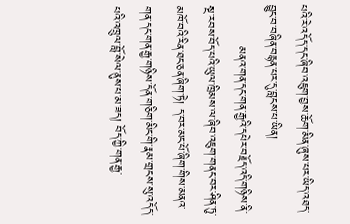པའི་རེ་འདོད་དང་ཞིབ་འཇུག་བྱས་ཆོག་མིན་ཞུས་པར་ཡིད་འཐད་བྱུང་བ་བཞིན་བརྙན་པར་དུ་བླངས་པ་ཡིན།
          མནའ་གན་དང་གན་རྒྱའི་དཔེར་བརྗོད་འདི་གཉིས་ནི་སྔ་རབས་བོད་པའི་ཡུལ་ཁྲིམས་ལ་ཞིབ་འཇུག་གནང་བར་ཤིན་ཏུ་མཁོ་བའི་རིན་ཐང་ཅན་ཞིག་ཏེ། ད་བར་མང་པོ་ཞིག་གིས་མནའ་གན་དང་གན་རྒྱ་གཉིས་དོན་གཅིག་མིང་གི་རྣམ་གྲངས་སུ་འདོད་པའི་འཁྲུལ་བློ་སེལ་ནུས་པ་མ་ཟད། བོད་ཀྱི་གན་རྒྱ་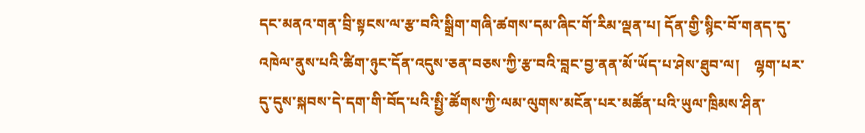དང་མནའ་གན་བྲི་སྟངས་ལ་རྩ་བའི་སྒྲིག་གཞི་ཚགས་དམ་ཞིང་གོ་རིམ་ལྡན་པ། དོན་གྱི་སྙིང་བོ་གནད་དུ་འཁེལ་ནུས་པའི་ཚིག་ཉུང་དོན་འདུས་ཅན་བཅས་ཀྱི་རྩ་བའི་བླང་བྱ་ནན་མོ་ཡོད་པ་ཤེས་ཐུབ་ལ།    ལྷག་པར་དུ་དུས་སྐབས་དེ་དག་གི་བོད་པའི་སྤྱི་ཚོགས་ཀྱི་ལམ་ལུགས་མངོན་པར་མཚོན་པའི་ཡུལ་ཁྲིམས་ཤིན་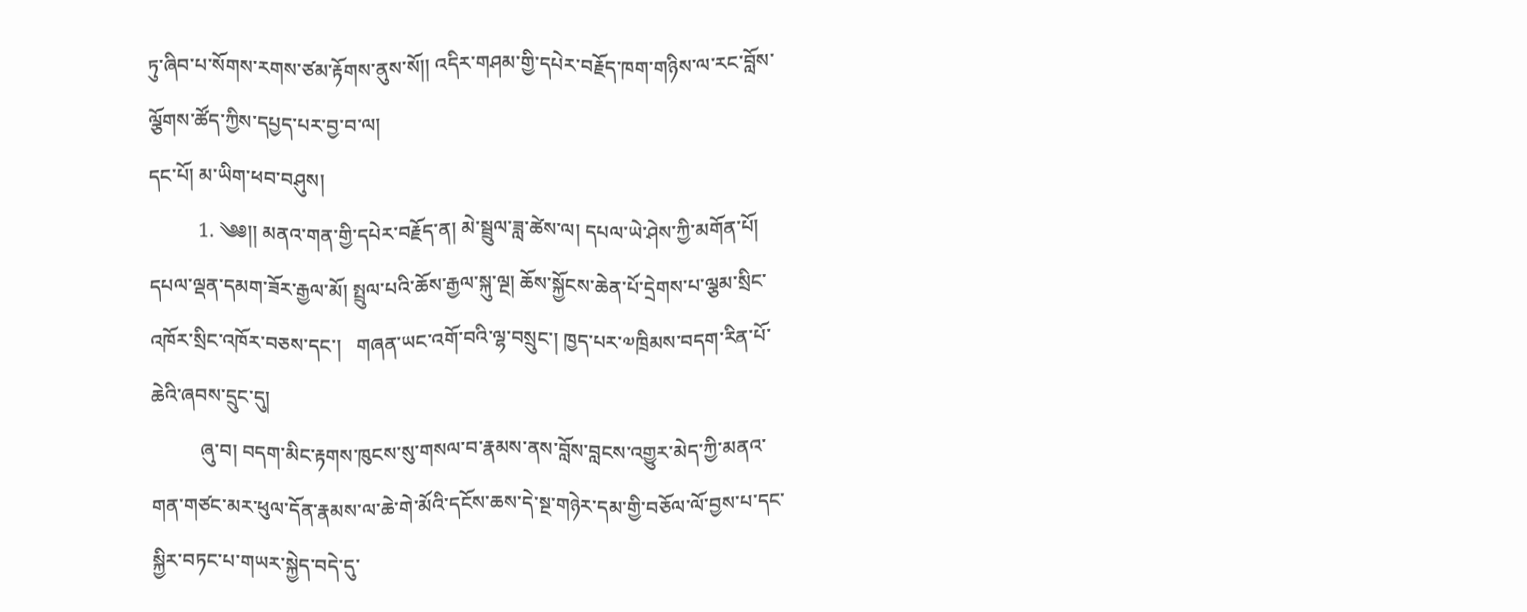ཏུ་ཞིབ་པ་སོགས་རགས་ཙམ་རྟོགས་ནུས་སོ།། འདིར་གཤམ་གྱི་དཔེར་བརྗོད་ཁག་གཉིས་ལ་རང་བློས་ལྕོགས་ཚོད་ཀྱིས་དཔྱད་པར་བྱ་བ་ལ།
དང་པོ། མ་ཡིག་ཕབ་བཤུས།
          1. ༄༅།། མནའ་གན་གྱི་དཔེར་བརྗོད་ན། མེ་སྦྲུལ་ཟླ་ཚེས་ལ། དཔལ་ཡེ་ཤེས་ཀྱི་མགོན་པོ། དཔལ་ལྡན་དམག་ཟོར་རྒྱལ་མོ། སྤྲུལ་པའི་ཆོས་རྒྱལ་སྐུ་ལྔ། ཆོས་སྐྱོངས་ཆེན་པོ་དྲེགས་པ་ལྕམ་སྲིང་འཁོར་སྲིང་འཁོར་བཅས་དང་།   གཞན་ཡང་འགོ་བའི་ལྷ་བསྲུང་། ཁྱད་པར་༧ཁྲིམས་བདག་རིན་པོ་ཆེའི་ཞབས་དྲུང་དུ།
          ཞུ་བ། བདག་མིང་རྟགས་ཁུངས་སུ་གསལ་བ་རྣམས་ནས་བློས་བླངས་འགྱུར་མེད་ཀྱི་མནའ་གན་གཙང་མར་ཕུལ་དོན་རྣམས་ལ་ཆེ་གེ་མོའི་དངོས་ཆས་དེ་སྔ་གཉེར་དམ་གྱི་བཅོལ་ལོ་བྱས་པ་དང་སྐྱིར་བཏང་པ་གཡར་སྐྱེད་བདེ་དུ་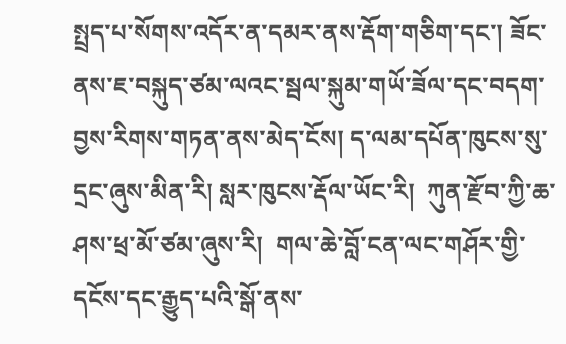སྤྲད་པ་སོགས་འདོར་ན་དམར་ནས་རྡོག་གཅིག་དང་། ཟོང་ནས་ཇ་བསྐུད་ཙམ་ལའང་སྦལ་སྐུམ་གཡོ་ཟོལ་དང་བདག་བྱས་རིགས་གཏན་ནས་མེད་ངོས། ད་ལམ་དཔོན་ཁུངས་སུ་དྲང་ཞུས་མིན་རི། སླར་ཁུངས་རྡོལ་ཡོང་རི།  ཀུན་རྫོབ་ཀྱི་ཆ་ཤས་ཕྲ་མོ་ཙམ་ཞུས་རི།  གལ་ཆེ་བློ་ངན་ལང་གཤོར་གྱི་དངོས་དང་རྒྱུད་པའི་སྒོ་ནས་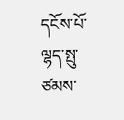དངོས་པོ་ལྷད་སྤུ་ཙམས་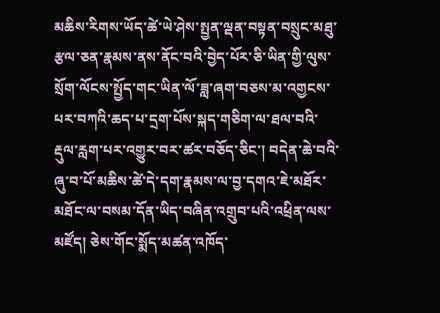མཆིས་རིགས་ཡོད་ཚེ་ཡེ་ཤེས་སྤྱན་ལྡན་བསྟན་བསྲུང་མཐུ་རྩལ་ཅན་རྣམས་ནས་ནོང་བའི་བྱེད་པོར་ཅི་ཡིན་གྱི་ལུས་སྲོག་ལོངས་སྤྱོད་གང་ཡིན་ལོ་ཟླ་ཞག་བཅས་མ་འགྱངས་པར་བཀའི་ཆད་པ་དྲག་པོས་སྐད་གཅིག་ལ་ཐལ་བའི་རྡུལ་རླག་པར་འགྱུར་བར་ཚར་བཅོད་ཅིང་། བདེན་ཆེ་བའི་ཞུ་བ་པོ་མཆིས་ཚེ་དེ་དག་རྣམས་ལ་བྱ་དགའ་ཇེ་མཐོར་མཐོང་ལ་བསམ་དོན་ཡིད་བཞིན་འགྲུབ་པའི་འཕྲིན་ལས་མཛོད། ཅེས་གོང་སྨོད་མཚན་འཁོད་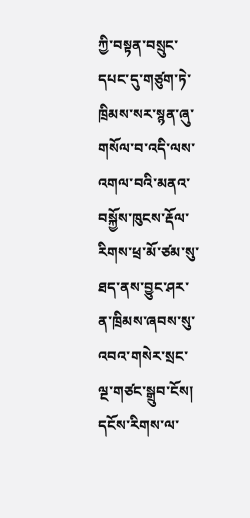ཀྱི་བསྟན་བསྲུང་དཔང་དུ་གཙུག་ཏེ་ཁྲིམས་སར་སྙན་ཞུ་གསོལ་བ་འདི་ལས་འགལ་བའི་མནའ་བསྐྱོས་ཁུངས་རྡོལ་རིགས་ཕྲ་མོ་ཙམ་སུ་ཐད་ནས་བྱུང་ཤར་ན་ཁྲིམས་ཞབས་སུ་འབའ་གསེར་སྲང་ལྔ་གཙང་སྒྲུབ་ངོས།   དངོས་རིགས་ལ་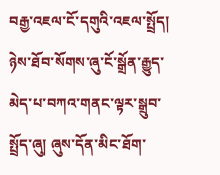བརྒྱ་འཇལ་ངོ་དགུའི་འཇལ་སྤྲོད།  ཉེས་ཐོབ་སོགས་ཞུ་ངོ་སྒྲོན་རྒྱུད་མེད་པ་བཀའ་གནང་ལྟར་སྒྲུབ་སྤྲོད་ཞུ། ཞུས་དོན་མིང་ཐོག་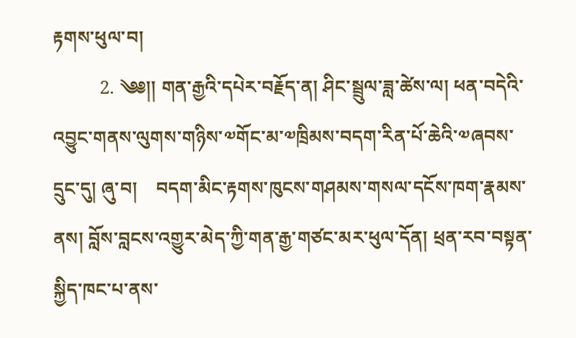རྟགས་ཕུལ་བ།
          2. ༄༅།། གན་རྒྱའི་དཔེར་བརྗོད་ན། ཤིང་སྦྲུལ་ཟླ་ཚེས་ལ། ཕན་བདེའི་འབྱུང་གནས་ལུགས་གཉིས་༧གོང་མ་༧ཁྲིམས་བདག་རིན་པོ་ཆེའི་༧ཞབས་དྲུང་དུ། ཞུ་བ།    བདག་མིང་རྟགས་ཁུངས་གཤམས་གསལ་དངོས་ཁག་རྣམས་ནས། བློས་བླངས་འགྱུར་མེད་ཀྱི་གན་རྒྱ་གཙང་མར་ཕུལ་དོན། ཕྲན་རབ་བསྟན་སྐྱིད་ཁང་པ་ནས་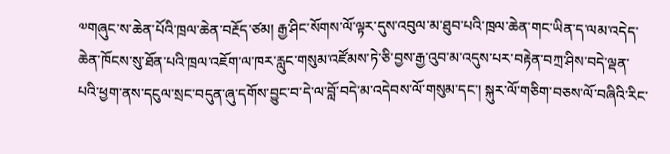༧གཞུང་ས་ཆེན་པོའི་ཁྲལ་ཆེན་བརྔོད་ཙམ། རྒྱ་ཤིང་སོགས་ལོ་ལྟར་དུས་འབུལ་མ་ཐུབ་པའི་ཁྲལ་ཆེན་གང་ཡིན་ད་ལམ་འདེད་ཆེན་ཁོངས་སུ་ཐོན་པའི་ཁྲལ་འཇོག་ལ་ཁར་རླུང་གསུམ་འཛོམས་ཏེ་ཅི་བྱས་རྒྱ་འུབ་མ་འདུས་པར་བརྟེན་བཀྲ་ཤིས་བདེ་ལྡན་པའི་ཕྱག་ནས་དངུལ་སྲང་བདུན་ཞུ་དགོས་བྱུང་བ་དེ་ལ་བློ་བདེ་མ་འདེབས་ལོ་གསུམ་དང་། སྐུར་ལོ་གཅིག་བཅས་ལོ་བཞིའི་རིང་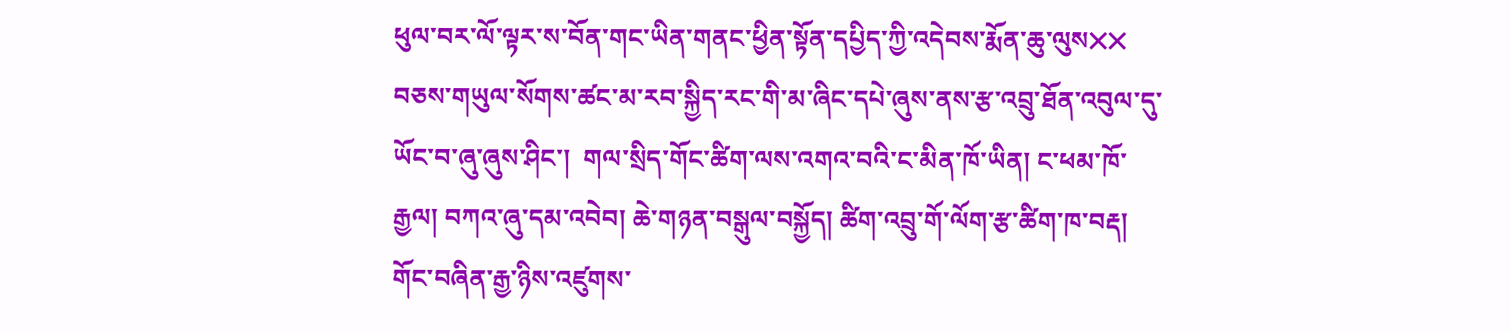ཕུལ་བར་ལོ་ལྟར་ས་བོན་གང་ཡིན་གནང་ཕྱིན་སྟོན་དཔྱིད་ཀྱི་འདེབས་རྨོན་ཆུ་ལུས྾྾ བཅས་གཡུལ་སོགས་ཚང་མ་རབ་སྐྱིད་རང་གི་མ་ཞིང་དཔེ་ཞུས་ནས་རྩ་འབྲུ་ཐོན་འབུལ་དུ་ཡོང་བ་ཞུ་ཞུས་ཤིང་།  གལ་སྲིད་གོང་ཚིག་ལས་འགའ་བའི་ང་མིན་ཁོ་ཡིན། ང་ཕམ་ཁོ་རྒྱལ། བཀའ་ཞུ་དམ་འབེབ། ཆེ་གཉན་བསྒུལ་བསྐྱོད། ཚིག་འབྲུ་གོ་ལོག་རྩ་ཚིག་ཁ་བརྡ། གོང་བཞིན་རྒྱ་ཉིས་འཛུགས་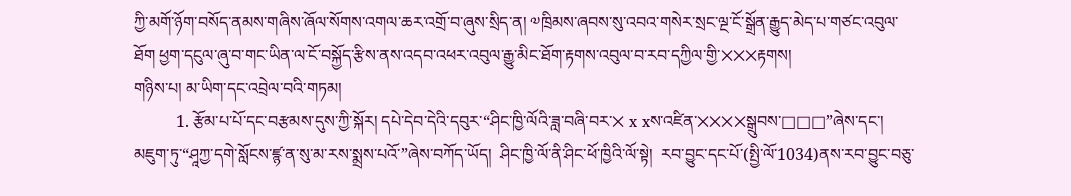ཀྱི་མགོ་ཉོག་བསོད་ནམས་གཞིས་ཞོལ་སོགས་འགལ་ཆར་འགྲོ་བ་ཞུས་སྲིད་ན། ༧ཁྲིམས་ཞབས་སུ་འབའ་གསེར་སྲང་ལྔ་ངོ་སྒྲོན་རྒྱུད་མེད་པ་གཙང་འབུལ་ཐོག ཕྱག་དངུལ་ཞུ་བ་གང་ཡིན་ལ་ངོ་བསྐྱོད་རྩིས་ནས་འདབ་འཕར་འབུལ་རྒྱུ་མིང་ཐོག་རྟགས་འབུལ་བ་རབ་དཀྱིལ་གྱི་྾྾྾རྟགས།
གཉིས་པ། མ་ཡིག་དང་འབྲེལ་བའི་གཏམ།
          1. རྩོམ་པ་པོ་དང་བརྩམས་དུས་ཀྱི་སྐོར། དཔེ་དེབ་དེའི་དབུར་“ཤིང་ཁྱི་ལོའི་ཟླ་བཞི་བར་྾ x xས་འཛིན་྾྾྾྾སྒྲུབས་□□□”ཞེས་དང་། མཇུག་ཏུ་“ཤཱཀྱ་དགེ་སློངས་ཛྙ་ན་སུ་མ་རས་སྨྲས་པའོ་”ཞེས་བཀོད་ཡོད།  ཤིང་ཁྱི་ལོ་ནི་ཤིང་ཕོ་ཁྱིའི་ལོ་སྟེ།  རབ་བྱུང་དང་པོ་(སྤྱི་ལོ་1034)ནས་རབ་བྱུང་བཅུ་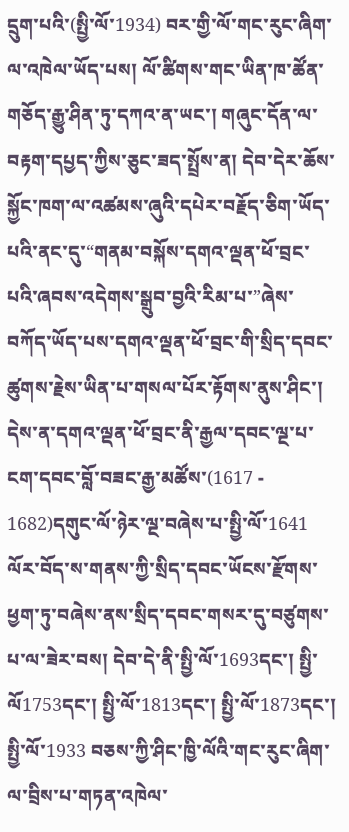དྲུག་པའི་(སྤྱི་ལོ་1934) བར་གྱི་ལོ་གང་རུང་ཞིག་ལ་འཁེལ་ཡོད་པས། ལོ་ཚིགས་གང་ཡིན་ཁ་ཚོན་གཅོད་རྒྱུ་ཤིན་ཏུ་དཀའ་ན་ཡང་། གཞུང་དོན་ལ་བརྟག་དཔྱད་ཀྱིས་ཅུང་ཟད་སྤྲོས་ན། དེབ་དེར་ཆོས་སྐྱོང་ཁག་ལ་འཚམས་ཞུའི་དཔེར་བརྗོད་ཅིག་ཡོད་པའི་ནང་དུ་“གནམ་བསྐོས་དགའ་ལྡན་ཕོ་བྲང་པའི་ཞབས་འདེགས་སྒྲུབ་བྱའི་རིམ་པ་”ཞེས་བཀོད་ཡོད་པས་དགའ་ལྡན་ཕོ་བྲང་གི་སྲིད་དབང་ཚུགས་རྗེས་ཡིན་པ་གསལ་པོར་རྟོགས་ནུས་ཤིང་། དེས་ན་དགའ་ལྡན་ཕོ་བྲང་ནི་རྒྱལ་དབང་ལྔ་པ་ངག་དབང་བློ་བཟང་རྒྱ་མཚོས་(1617 - 1682)དགུང་ལོ་ཉེར་ལྔ་བཞེས་པ་སྤྱི་ལོ་1641 ལོར་བོད་ས་གནས་ཀྱི་སྲིད་དབང་ཡོངས་རྫོགས་ཕྱག་ཏུ་བཞེས་ནས་སྲིད་དབང་གསར་དུ་བཙུགས་པ་ལ་ཟེར་བས། དེབ་དེ་ནི་སྤྱི་ལོ་1693དང་། སྤྱི་ལོ1753དང་། སྤྱི་ལོ་1813དང་། སྤྱི་ལོ་1873དང་། སྤྱི་ལོ་1933 བཅས་ཀྱི་ཤིང་ཁྱི་ལོའི་གང་རུང་ཞིག་ལ་བྲིས་པ་གཏན་འཁེལ་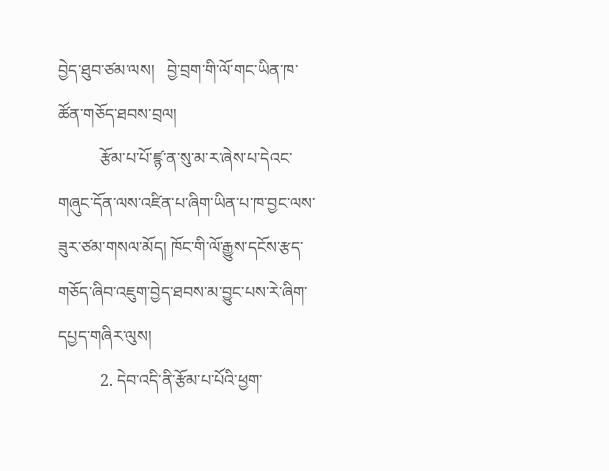བྱེད་ཐུབ་ཙམ་ལས།   བྱེ་བྲག་གི་ལོ་གང་ཡིན་ཁ་ཚོན་གཅོད་ཐབས་བྲལ།
          རྩོམ་པ་པོ་ཛྙ་ན་སུ་མ་ར་ཞེས་པ་དེའང་གཞུང་དོན་ལས་འཛིན་པ་ཞིག་ཡིན་པ་ཁ་བྱང་ལས་ཟུར་ཙམ་གསལ་མོད། ཁོང་གི་ལོ་རྒྱུས་དངོས་རྩད་གཅོད་ཞིབ་འཇུག་བྱེད་ཐབས་མ་བྱུང་པས་རེ་ཞིག་དཔྱད་གཞིར་ལུས།
          2. དེབ་འདི་ནི་རྩོམ་པ་པོའི་ཕྱག་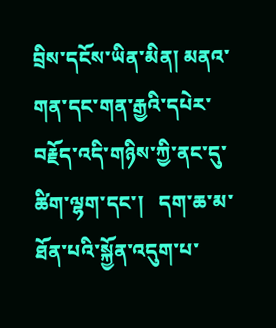བྲིས་དངོས་ཡིན་མིན། མནའ་གན་དང་གན་རྒྱའི་དཔེར་བརྗོད་འདི་གཉིས་ཀྱི་ནང་དུ་ཚིག་ལྷག་དང་།   དག་ཆ་མ་ཐོན་པའི་སྐྱོན་འདུག་པ་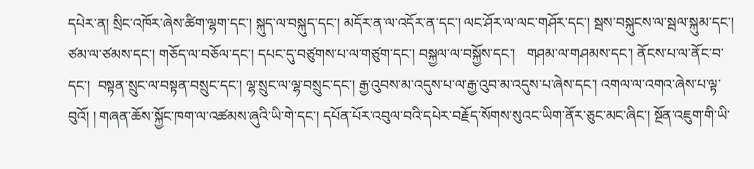དཔེར་ན། སྲིང་འཁོར་ཞེས་ཚིག་ལྷག་དང་། སྐུད་ལ་བསྐུད་དང་། མདོར་ན་ལ་འདོར་ན་དང་། ལང་ཤོར་ལ་ལང་གཤོར་དང་། སྦས་བསྐུངས་ལ་སྦལ་སྐུམ་དང་། ཙམ་ལ་ཙམས་དང་། གཅོད་ལ་བཅོལ་དང་། དཔང་དུ་བཙུགས་པ་ལ་གཙུག་དང་། བསྐྱལ་ལ་བསྐྱོས་དང་།   གཤམ་ལ་གཤམས་དང་། ནོངས་པ་ལ་ནོང་བ་དང་།  བསྟན་སྲུང་ལ་བསྟན་བསྲུང་དང་། ལྷ་སྲུང་ལ་ལྷ་བསྲུང་དང་། རྒྱ་འུབས་མ་འདུས་པ་ལ་རྒྱ་འུབ་མ་འདུས་པ་ཞེས་དང་། འགལ་ལ་འགའ་ཞེས་པ་ལྟ་བུའོ། ། གཞན་ཆོས་སྐྱོང་ཁག་ལ་འཚམས་ཞུའི་ཡི་གེ་དང་། དཔོན་པོར་འབུལ་བའི་དཔེར་བརྗོད་སོགས་སུའང་ཡིག་ནོར་ཅུང་མང་ཞིང་། སྔོན་འཇུག་གི་ཡི་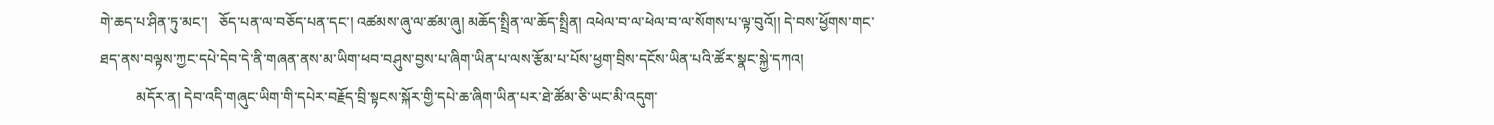གེ་ཆད་པ་ཤིན་ཏུ་མང་།   ཅོད་པན་ལ་བཅོད་པན་དང་། འཚམས་ཞུ་ལ་ཚམ་ཞུ། མཆོད་སྤྲིན་ལ་ཆོད་སྤྲིན། འཕེལ་བ་ལ་ཕེལ་བ་ལ་སོགས་པ་ལྟ་བུའོ།། དེ་བས་ཕྱོགས་གང་ཐད་ནས་བལྟས་ཀྱང་དཔེ་དེབ་དེ་ནི་གཞན་ནས་མ་ཡིག་ཕབ་བཤུས་བྱས་པ་ཞིག་ཡིན་པ་ལས་རྩོམ་པ་པོས་ཕྱག་བྲིས་དངོས་ཡིན་པའི་ཚོར་སྣང་སྐྱེ་དཀའ།
          མདོར་ན། དེབ་འདི་གཞུང་ཡིག་གི་དཔེར་བརྗོད་བྲི་སྟངས་སྐོར་གྱི་དཔེ་ཆ་ཞིག་ཡིན་པར་ཐེ་ཚོམ་ཅི་ཡང་མི་འདུག་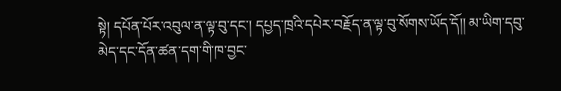སྟེ། དཔོན་པོར་འབུལ་ན་ལྟ་བུ་དང་། དཔྱད་ཁྲའི་དཔེར་བརྗོད་ན་ལྟ་བུ་སོགས་ཡོད་དོ།། མ་ཡིག་དབུ་མེད་དང་དོན་ཚན་དག་གི་ཁ་བྱང་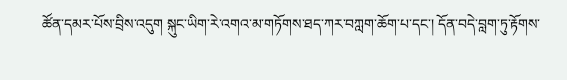ཚོན་དམར་པོས་བྲིས་འདུག སྐུང་ཡིག་རེ་འགའ་མ་གཏོགས་ཐད་ཀར་བཀླག་ཆོག་པ་དང་། དོན་བདེ་བླག་ཏུ་རྟོགས་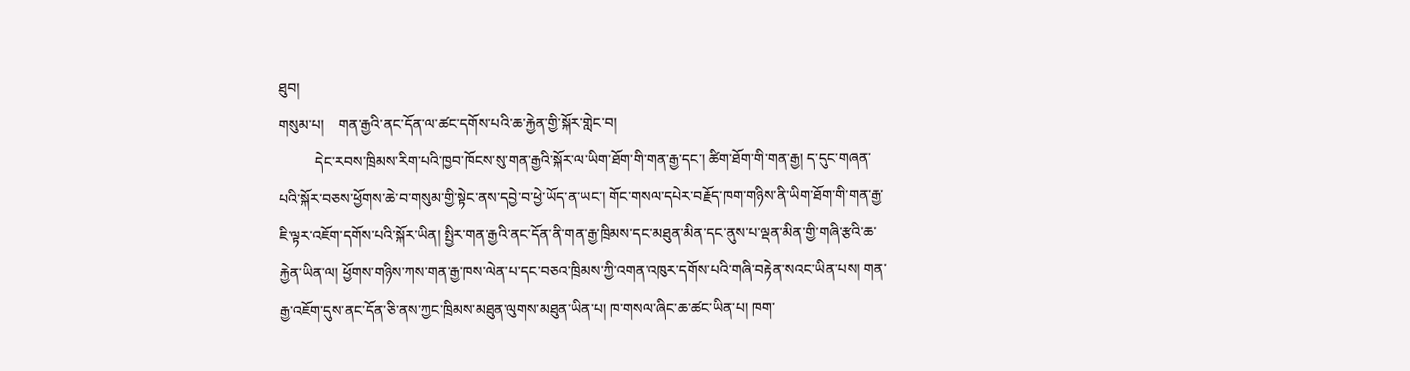ཐུབ།
གསུམ་པ།    གན་རྒྱའི་ནང་དོན་ལ་ཚང་དགོས་པའི་ཆ་རྐྱེན་གྱི་སྐོར་གླེང་བ།
          དེང་རབས་ཁྲིམས་རིག་པའི་ཁྱབ་ཁོངས་སུ་གན་རྒྱའི་སྐོར་ལ་ཡིག་ཐོག་གི་གན་རྒྱ་དང་། ཚིག་ཐོག་གི་གན་རྒྱ། ད་དུང་གཞན་པའི་སྐོར་བཅས་ཕྱོགས་ཆེ་བ་གསུམ་གྱི་སྟེང་ནས་དབྱེ་བ་ཕྱེ་ཡོད་ན་ཡང་། གོང་གསལ་དཔེར་བརྗོད་ཁག་གཉིས་ནི་ཡིག་ཐོག་གི་གན་རྒྱ་ཇི་ལྟར་འཇོག་དགོས་པའི་སྐོར་ཡིན། སྤྱིར་གན་རྒྱའི་ནང་དོན་ནི་གན་རྒྱ་ཁྲིམས་དང་མཐུན་མིན་དང་ནུས་པ་ལྡན་མིན་གྱི་གཞི་རྩའི་ཆ་རྐྱེན་ཡིན་ལ། ཕྱོགས་གཉིས་ཀས་གན་རྒྱ་ཁས་ལེན་པ་དང་བཅའ་ཁྲིམས་ཀྱི་འགན་འཁུར་དགོས་པའི་གཞི་བརྟེན་སའང་ཡིན་པས། གན་རྒྱ་འཇོག་དུས་ནང་དོན་ཅི་ནས་ཀྱང་ཁྲིམས་མཐུན་ལུགས་མཐུན་ཡིན་པ། ཁ་གསལ་ཞིང་ཆ་ཚང་ཡིན་པ། ཁག་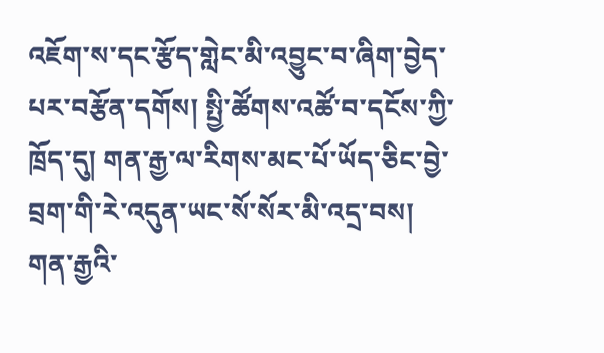འཇོག་ས་དང་རྩོད་གླེང་མི་འབྱུང་བ་ཞིག་བྱེད་པར་བརྩོན་དགོས། སྤྱི་ཚོགས་འཚོ་བ་དངོས་ཀྱི་ཁྲོད་དུ། གན་རྒྱ་ལ་རིགས་མང་པོ་ཡོད་ཅིང་བྱེ་བྲག་གི་རེ་འདུན་ཡང་སོ་སོར་མི་འདྲ་བས།  གན་རྒྱའི་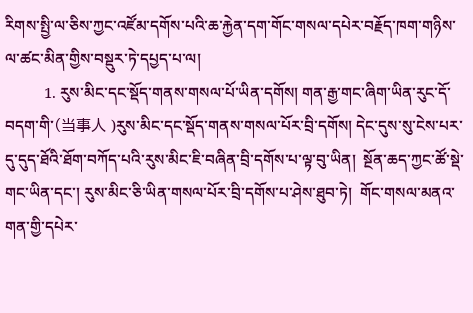རིགས་སྤྱི་ལ་ཅིས་ཀྱང་འཛོམ་དགོས་པའི་ཆ་རྐྱེན་དག་གོང་གསལ་དཔེར་བརྗོད་ཁག་གཉིས་ལ་ཚང་མིན་གྱིས་བསྡུར་ཏེ་དཔྱད་པ་ལ།
          1. རུས་མིང་དང་སྡོད་གནས་གསལ་པོ་ཡིན་དགོས། གན་རྒྱ་གང་ཞིག་ཡིན་རུང་དོ་བདག་གི་(当事人 )རུས་མིང་དང་སྡོད་གནས་གསལ་པོར་བྲི་དགོས། དེང་དུས་སུ་ངེས་པར་དུ་དུད་ཐོའི་ཐོག་བཀོད་པའི་རུས་མིང་ཇི་བཞིན་བྲི་དགོས་པ་ལྟ་བུ་ཡིན།  སྔོན་ཆད་ཀྱང་ཚོ་སྡེ་གང་ཡིན་དང་། རུས་མིང་ཅི་ཡིན་གསལ་པོར་བྲི་དགོས་པ་ཤེས་ཐུབ་ཏེ།  གོང་གསལ་མནའ་གན་གྱི་དཔེར་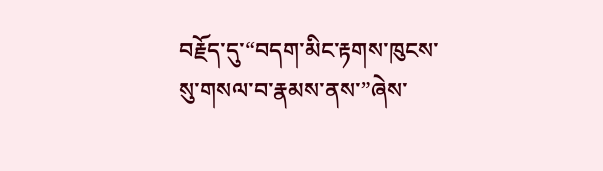བརྗོད་དུ་“བདག་མིང་རྟགས་ཁུངས་སུ་གསལ་བ་རྣམས་ནས་”ཞེས་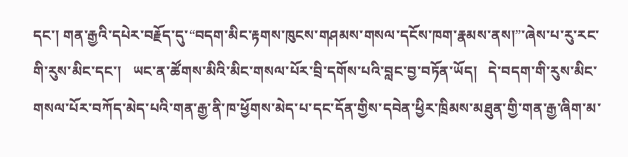དང་། གན་རྒྱའི་དཔེར་བརྗོད་དུ་“བདག་མིང་རྟགས་ཁུངས་གཤམས་གསལ་དངོས་ཁག་རྣམས་ནས།”་ཞེས་པ་རུ་རང་གི་རུས་མིང་དང་།   ཡང་ན་ཚོགས་མིའི་མིང་གསལ་པོར་བྲི་དགོས་པའི་བླང་བྱ་བཏོན་ཡོད།   དེ་བདག་གི་རུས་མིང་གསལ་པོར་བཀོད་མེད་པའི་གན་རྒྱ་ནི་ཁ་ཕྱོགས་མེད་པ་དང་དོན་གྱིས་དབེན་ཕྱིར་ཁྲིམས་མཐུན་གྱི་གན་རྒྱ་ཞིག་མ་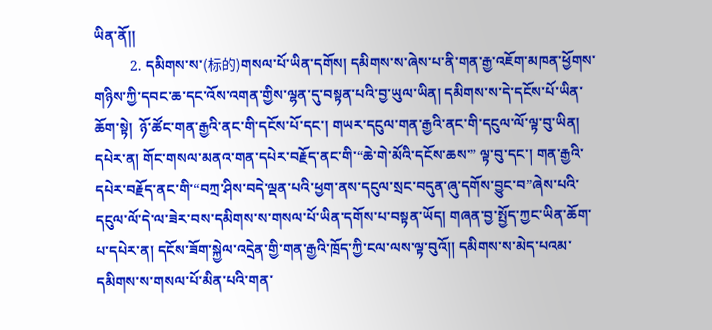ཡིན་ནོ།།
          2. དམིགས་ས་(标的)གསལ་པོ་ཡིན་དགོས། དམིགས་ས་ཞེས་པ་ནི་གན་རྒྱ་འཇོག་མཁན་ཕྱོགས་གཉིས་ཀྱི་དབང་ཆ་དང་འོས་འགན་གྱིས་ལྷན་དུ་བསྟན་པའི་བྱ་ཡུལ་ཡིན། དམིགས་ས་དེ་དངོས་པོ་ཡིན་ཆོག་སྟེ།  ཉོ་ཚོང་གན་རྒྱའི་ནང་གི་དངོས་པོ་དང་། གཡར་དངུལ་གན་རྒྱའི་ནང་གི་དངུལ་ལོ་ལྟ་བུ་ཡིན། དཔེར་ན། གོང་གསལ་མནའ་གན་དཔེར་བརྗོད་ནང་གི་“ཆེ་གེ་མོའི་དངོས་ཆས་” ལྟ་བུ་དང་། གན་རྒྱའི་དཔེར་བརྗོད་ནང་གི་“བཀྲ་ཤིས་བདེ་ལྡན་པའི་ཕྱག་ནས་དངུལ་སྲང་བདུན་ཞུ་དགོས་བྱུང་བ”ཞེས་པའི་དངུལ་ལོ་དེ་ལ་ཟེར་བས་དམིགས་ས་གསལ་པོ་ཡིན་དགོས་པ་བསྟན་ཡོད། གཞན་བྱ་སྤྱོད་ཀྱང་ཡིན་ཆོག་པ་དཔེར་ན། དངོས་ཟོག་སྐྱེལ་འདྲེན་གྱི་གན་རྒྱའི་ཁྲོད་ཀྱི་ངལ་ལས་ལྟ་བུའོ།། དམིགས་ས་མེད་པའམ་དམིགས་ས་གསལ་པོ་མིན་པའི་གན་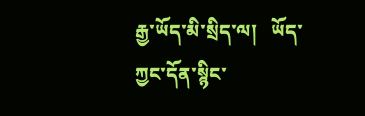རྒྱ་ཡོད་མི་སྲིད་ལ།   ཡོད་ཀྱང་དོན་སྙིང་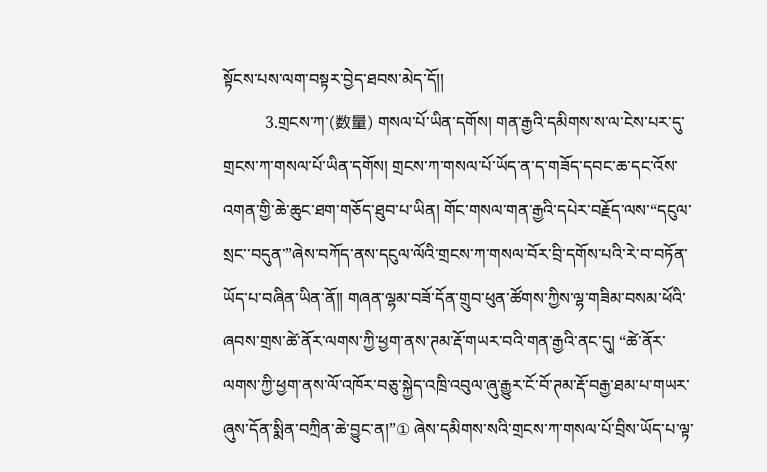སྟོངས་པས་ལག་བསྟར་བྱེད་ཐབས་མེད་དོ།།
          3.གྲངས་ཀ་(数量) གསལ་པོ་ཡིན་དགོས། གན་རྒྱའི་དམིགས་ས་ལ་ངེས་པར་དུ་གྲངས་ཀ་གསལ་པོ་ཡིན་དགོས། གྲངས་ཀ་གསལ་པོ་ཡོད་ན་ད་གཟོད་དབང་ཆ་དང་འོས་འགན་གྱི་ཆེ་ཆུང་ཐག་གཅོད་ཐུབ་པ་ཡིན། གོང་གསལ་གན་རྒྱའི་དཔེར་བརྗོད་ལས་“དངུལ་སྲང་་བདུན་”ཞེས་བཀོད་ནས་དངུལ་ལོའི་གྲངས་ཀ་གསལ་བོར་བྲི་དགོས་པའི་རེ་བ་བཏོན་ཡོད་པ་བཞིན་ཡིན་ནོ།། གཞན་ལྷམ་བཟོ་དོན་གྲུབ་ཕུན་ཚོགས་ཀྱིས་ལྷ་གཟིམ་བསམ་ཕོའི་ཞབས་གྲས་ཚེ་ནོར་ལགས་ཀྱི་ཕྱག་ནས་ཊམ་རྡོ་གཡར་བའི་གན་རྒྱའི་ནང་དུ། “ཚེ་ནོར་ལགས་ཀྱི་ཕྱག་ནས་ལོ་འཁོར་བཅུ་སྐྱེད་འཁྲི་འབུལ་ཞུ་རྒྱུར་ངོ་བོ་ཊམ་རྡོ་བརྒྱ་ཐམ་པ་གཡར་ཞུས་དོན་སྨིན་བཀྲིན་ཆེ་བྱུང་ན།”① ཞེས་དམིགས་སའི་གྲངས་ཀ་གསལ་པོ་བྲིས་ཡོད་པ་ལྟ་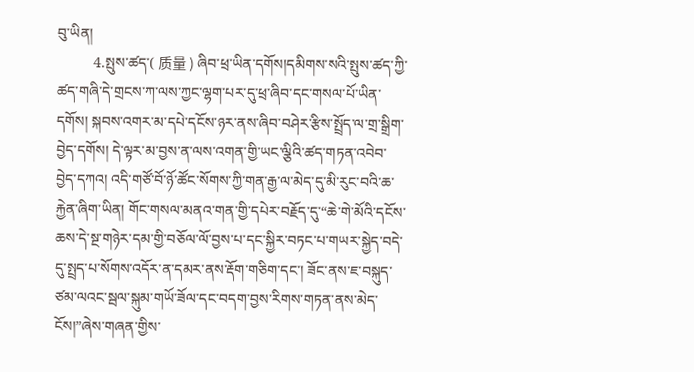བུ་ཡིན།
          4.སྤུས་ཚད་( 质量 ) ཞིབ་ཕྲ་ཡིན་དགོས།དམིགས་སའི་སྤུས་ཚད་ཀྱི་ཚད་གཞི་དེ་གྲངས་ཀ་ལས་ཀྱང་ལྷག་པར་དུ་ཕྲ་ཞིབ་དང་གསལ་པོ་ཡིན་དགོས། སྐབས་འགར་མ་དཔེ་དངོས་ཉར་ནས་ཞིབ་བཤེར་རྩིས་སྤྲོད་ལ་གྲ་སྒྲིག་བྱེད་དགོས། དེ་ལྟར་མ་བྱས་ན་ལས་འགན་གྱི་ཡང་ལྕིའི་ཚད་གཏན་འབེབ་བྱེད་དཀའ། འདི་གཙོ་བོ་ཉོ་ཚོང་སོགས་ཀྱི་གན་རྒྱ་ལ་མེད་དུ་མི་རུང་བའི་ཆ་རྐྱེན་ཞིག་ཡིན། གོང་གསལ་མནའ་གན་གྱི་དཔེར་བརྗོད་དུ་“ཆེ་གེ་མོའི་དངོས་ཆས་དེ་སྔ་གཉེར་དམ་གྱི་བཅོལ་ལོ་བྱས་པ་དང་སྐྱིར་བཏང་པ་གཡར་སྐྱེད་བདེ་དུ་སྤྲད་པ་སོགས་འདོར་ན་དམར་ནས་རྡོག་གཅིག་དང་། ཟོང་ནས་ཇ་བསྐུད་ཙམ་ལའང་སྦལ་སྐུམ་གཡོ་ཟོལ་དང་བདག་བྱས་རིགས་གཏན་ནས་མེད་ངོས།”ཞེས་གཞན་གྱིས་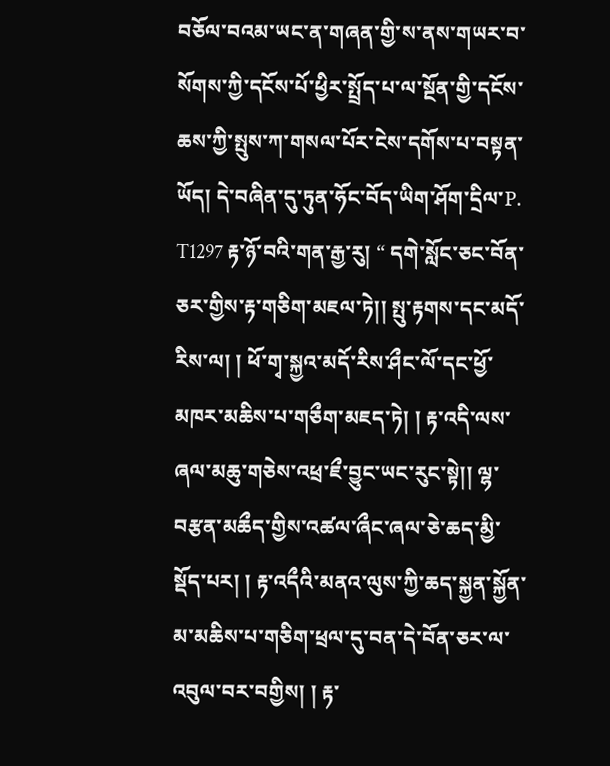བཅོལ་བའམ་ཡང་ན་གཞན་གྱི་ས་ནས་གཡར་བ་སོགས་ཀྱི་དངོས་པོ་ཕྱིར་སྤྲོད་པ་ལ་སྔོན་གྱི་དངོས་ཆས་ཀྱི་སྤུས་ཀ་གསལ་པོར་ངེས་དགོས་པ་བསྟན་ཡོད། དེ་བཞིན་དུ་ཏུན་ཧོང་བོད་ཡིག་ཤོག་དྲིལ་P. T1297 རྟ་ཉོ་བའི་གན་རྒྱ་རུ། “ དགེ་སློང་ཅང་བོན་ཅར་གྱིས་རྟ་གཅིག་མཇལ་ཏེ།། སྤུ་རྟགས་དང་མདོ་རིས་ལ། ། ཕོ་གྭ་སྐྱའ་མདོ་རིས་ཤྀང་ལོ་དང་ཕྱོ་མཁར་མཆིས་པ་གཅྀག་མཇད་ཏེ། ། རྟ་འདི་ལས་ཞལ་མཆུ་གཅེས་འཕྲ་ཇྀ་བྱུང་ཡང་རུང་སྟེ།། ལྷ་བརྩན་མཆྀད་གྱིས་འཚལ་ཞྀང་ཞལ་ཅེ་ཆད་མྱི་སྡོད་པར། ། རྟ་འདྀའི་མནའ་ལུས་ཀྱི་ཆད་སྐྱན་སྐྱོན་མ་མཆིས་པ་གཅིག་ཕྲལ་དུ་བན་དེ་བོན་ཅར་ལ་འབུལ་བར་བགྱིས། ། རྟ་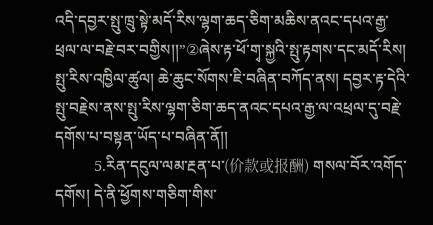འདི་དབྱར་སྤུ་ཁྲུ་སྟེ་མདོ་རིས་ལྷག་ཆད་ཅིག་མཆིས་ནའང་དཔའ་རྒྱ་ཕྲལ་ལ་བརྗེ་བར་བགྱིས།།”②ཞེས་རྟ་ཕོ་གྭ་སྐྱའི་སྤུ་རྟགས་དང་མདོ་རིས། སྤུ་རིས་འཁྱིལ་ཚུལ། ཆེ་ཆུང་སོགས་ཇི་བཞིན་བཀོད་ནས། དབྱར་རྟ་དེའི་སྤུ་བརྗེས་ནས་སྤུ་རིས་ལྷག་ཅིག་ཆད་ནའང་དཔའ་རྒྱ་ལ་འཕྲལ་དུ་བརྗེ་དགོས་པ་བསྟན་ཡོད་པ་བཞིན་ནོ།།
          5.རིན་དངུལ་ལམ་རྔན་པ་(价款或报酬) གསལ་བོར་འགོད་དགོས། དེ་ནི་ཕྱོགས་གཅིག་གིས་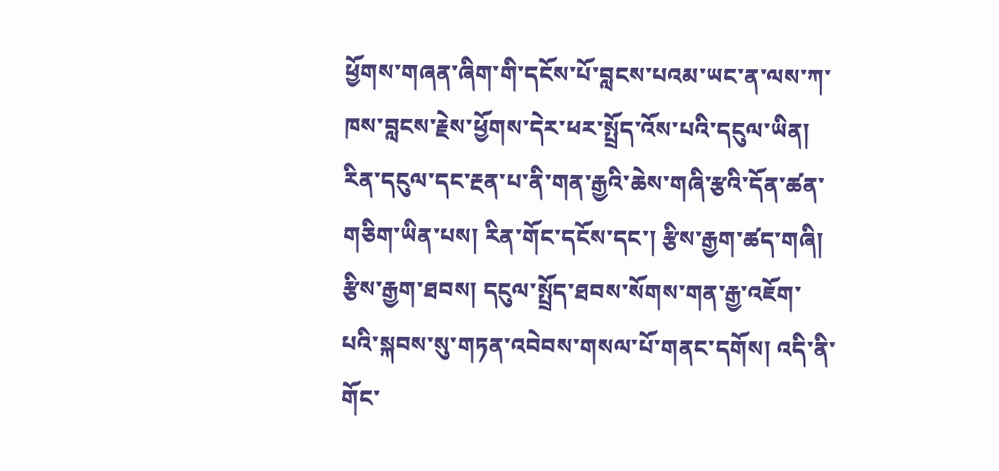ཕྱོགས་གཞན་ཞིག་གི་དངོས་པོ་བླངས་པའམ་ཡང་ན་ལས་ཀ་ཁས་བླངས་རྗེས་ཕྱོགས་དེར་ཕར་སྤྲོད་འོས་པའི་དངུལ་ཡིན། རིན་དངུལ་དང་རྔན་པ་ནི་གན་རྒྱའི་ཆེས་གཞི་རྩའི་དོན་ཚན་གཅིག་ཡིན་པས། རིན་གོང་དངོས་དང་། རྩིས་རྒྱག་ཚད་གཞི། རྩིས་རྒྱག་ཐབས། དངུལ་སྤྲོད་ཐབས་སོགས་གན་རྒྱ་འཇོག་པའི་སྐབས་སུ་གཏན་འབེབས་གསལ་པོ་གནང་དགོས། འདི་ནི་གོང་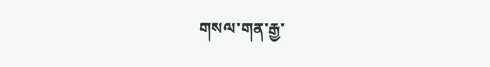གསལ་གན་རྒྱ་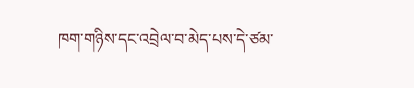ཁག་གཉིས་དང་འབྲེལ་བ་མེད་པས་དེ་ཙམ་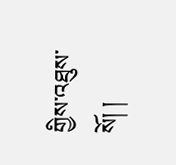གྱིས་འཐུས་སོ། །